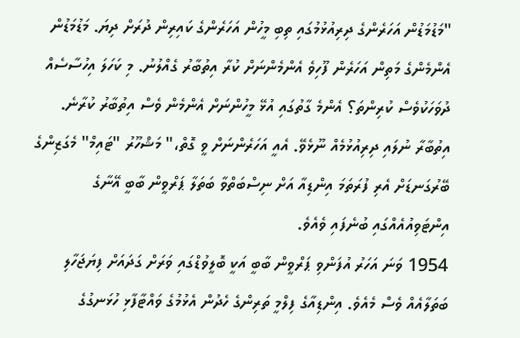"މަޑުމަޑުން އަހަރެންގެ ދިރިއުޅުމުގައި ތިބި މީހުން އަހަރެންގެ ކައިރިން ދުރަށް ދިޔަ. މަޑުމަޑުން އެންމެންގެ މަތިން އަހަރެން ފޫހިވެ އެންމެންނަށް ކުރާ އިތުބާރު ގެއްލުނު. މި ކަހަލަ އިހުސާސެއް ދުވަހަކުވެސް ކުރިންތަ؟ އެންމެ ގާތުގައި އުޅޭ މީހުންނަށް އެންމެން ވެސް އިތުބާރު ކުރާނެ. އިތުބާރާ ނުލައި ދިރިއުޅުމެއް ނޫޅެވޭ. އެއީ އަހަރެންނަށް ވީ ގޮތް،" މަޝްހޫރު "ޓައިމް" މެގަޒިންގެ ބޭރުގަނޑަށް އެރި ފުރަތަމަ އިންޑިއާ އަށް ނިސްބަތްވާ ބަތަލާ ޕަރްވީން ބާބީ އޭނާގެ އިންޓަވިއުއެއްގައި ބުނެފައި ވެއެވެ.
1954 ވަނަ އަހަރު އުފަންވި ޕަރްވީން ބާބީ އަކީ ބޮލީވުޑްގައި ވަރަށް ގަދައަށް ފިޔަޖަހާލި ބަތަލާއެއް ވެސް މެއެވެ. އިންޑިއާގެ ފިލްމީ ތަރިންގެ ހެދުން އެޅުމުގެ ވައްޓާފާޅި ހުޅަނގުގެ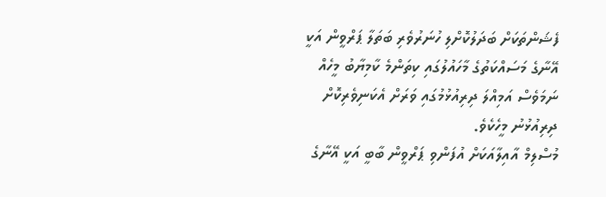ފެޝަންތަކަށް ބަދަލުކޮށްލި ހުނަރުވެރި ބަތަލާ ޕަރްވީން އަކީ އޭނާގެ މަސައްކަތުގެ މާހައުލުގައި ކިތަންމެ ކާމިޔާބު މީހެއް ނަމަވެސް އަމިއްލަ ދިރިއުޅުމުގައި ވަރަށް އެކަނިވެރިކޮށް ދިރިއުޅުނު މީހެކެވެ.
މުސްލިމް އާއިލާއަކަށް އުފަންވި ޕަރްވީން ބާބީ އަކީ އޭނާގެ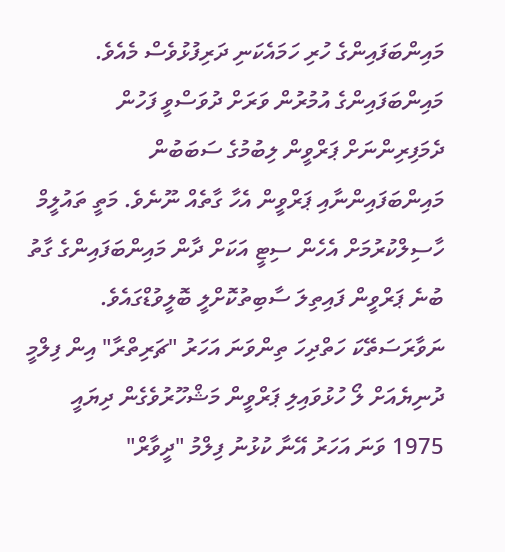މައިންބަފައިންގެ ހުރި ހަމައެކަނި ދަރިފުޅުވެސް މެއެވެ. މައިންބަފައިންގެ އުމުރުން ވަރަށް ދުވަސްވީ ފަހުން ދެމަފިރިންނަށް ޕަރްވީން ލިބުމުގެ ސަބަބުން މައިންބަފައިންނާއި ޕަރްވީން އެހާ ގާތެއް ނޫނެވެ. މަތީ ތައުލީމް ހާސިލްކުރުމަށް އެހެން ސިޓީ އަކަށް ދާން މައިންބަފައިންގެ ގާތު ބުނެ ޕަރްވީން ފައިތިލަ ސާބިތުކޮށްލީ ބޮލީވުޑްގައެވެ.
ނަވާރަސަތޭކަ ހަތްދިހަ ތިންވަނަ އަހަރު "ޗަރިތްރާ" އިން ފިލްމީ ދުނިޔެއަށް ލޯ ހުޅުވައިލި ޕަރްވީން މަޝްހޫރުވެގެން ދިޔައީ 1975 ވަނަ އަހަރު އޭނާ ކުޅުނު ފިލްމު "ދީވާރް"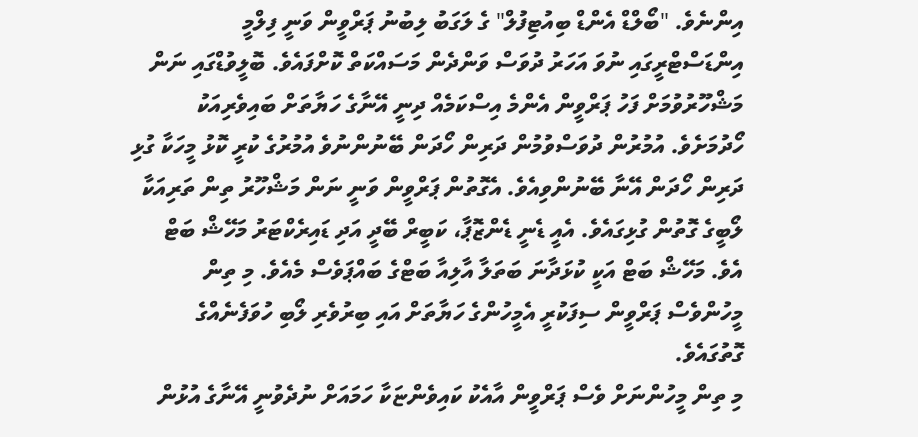އިންނެވެ. "ބޯލްޑް އެންޑް ބިއުޓިފުލް" ގެ ލަގަބު ލިބުނު ޕަރްވީން ވަނީ ފިލްމީ އިންޑަސްޓްރީގައި ނުވަ އަހަރު ދުވަސް ވަންދެން މަސައްކަތް ކޮށްފައެވެ. ބޮލީވުޑްގައި ނަން މަޝްހޫރުވުމަށް ފަހު ޕަރްވީން އެންމެ އިސްކަމެއް ދިނީ އޭނާގެ ހަޔާތަށް ބައިވެރިއަކު ހޯދުމަށެވެ. އުމުރުން ދުވަސްވުމުން ދަރިން ހޯދަން ބޭނުންނުވެ އުމުރުގެ ކުރީ ކޮޅު މީހަކާ ގުޅި ދަރިން ހޯދަން އޭނާ ބޭނުންވިއެވެ. އެގޮތުން ޕަރްވީން ވަނީ ނަން މަޝްހޫރު ތިން ތަރިއަކާ ލޯބީގެ ގޮތުން ގުޅިގައެވެ. އެއީ ޑެނީ ޑެންޒޮޕާ، ކަބީރް ބޭދީ އަދި ޑައިރެކްޓަރު މަހޭޝް ބަޓް އެވެ. މަހޭޝް ބަޓް އަކީ ކުޅަދާނަ ބަތަލާ އާލިއާ ބަޓްގެ ބައްޕަވެސް މެއެވެ. މި ތިން މީހުންވެސް ޕަރްވީން ސިފަކުރީ އެމީހުންގެ ހަޔާތަށް އައި ބިރުވެރި ލޯބި ހުވަފެނެއްގެ ގޮތުގައެވެ.
މި ތިން މީހުންނަށް ވެސް ޕަރްވީން އާއެކު ކައިވެންޏަކާ ހަމައަށް ނުދެވުނީ އޭނާގެ އުޅުން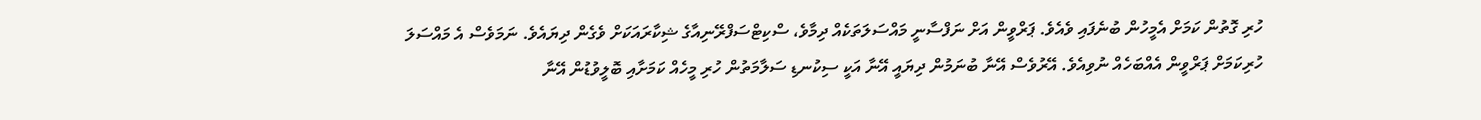ހުރި ގޮތުން ކަމަށް އެމީހުން ބުނެފައި ވެއެވެ. ޕަރްވީން އަށް ނަފްސާނީ މައްސަލަތަކެއް ދިމާވެ، ސްކިޓްސަފްރޭނިއާގެ ޝިކާރައަކަށް ވެގެން ދިޔައެވެ. ނަމަވެސް އެ މައްސަލަ ހުރިކަމަށް ޕަރްވީން އެއްބަހެއް ނުވިއެވެ. އޭރުވެސް އޭނާ ބުނަމުން ދިޔައީ އޭނާ އަކީ ސިކުނޑި ސަލާމަތުން ހުރި މީހެއް ކަމަށާއި ބޮލީވުޑުން އޭނާ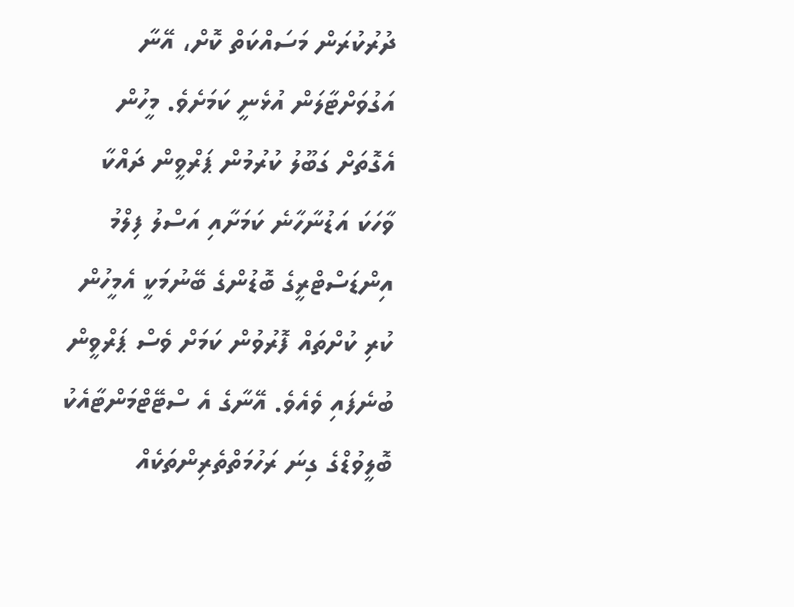ދުރުކުރަން މަސައްކަތް ކޮށް، އޭނާ އަގުވަށްޓާލަން އުޅެނީ ކަމަށެވެ. މީހުން އެގޮތަށް ގަބޫލު ކުރުމުން ޕަރްވީން ދައްކާ ވާހަކަ އަޑުނާހާނެ ކަމަށާއި އަސްލު ފިލްމު އިންޑަސްޓްރީގެ ބޮޑުންގެ ބޭނުމަކީ އެމީހުން ކުރި ކުށްތައް ފޮރުވުން ކަމަށް ވެސް ޕަރްވީން ބުނެފައި ވެއެވެ. އޭނާގެ އެ ސްޓޭޓްމަންޓާއެކު ބޮލީވުޑްގެ ގިނަ ރަހުމަތްތެރިންތަކެއް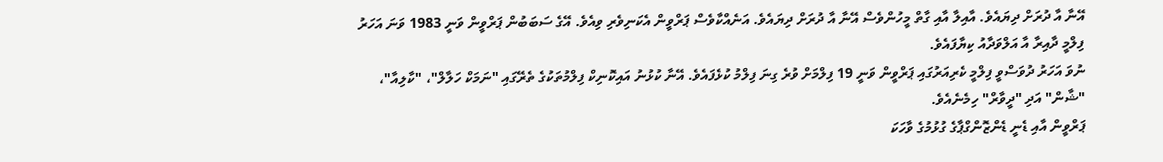އޭނާ އާ ދުރަށް ދިޔައެވެ. އާއިލާ އާއި ގާތް މީހުންވެސް އޭނާ އާ ދުރަށް ދިޔައެވެ. އަނެއްކާވެސް ޕަރްވީން އެކަނިވެރި ވިއެވެ. އޭގެ ސަބަބުން ޕަރްވީން ވަނީ 1983 ވަނަ އަހަރު ފިލްމީ ދާއިރާ އާ އަލްވަދާއު ކިޔާފައެވެ.
ނުވަ އަހަރު ދުވަސްވީ ފިލްމީ ކެރިއަރުގައި ޕަރްވީން ވަނީ 19 ފިލްމަށް ވުރެ ގިނަ ފިލްމު ކުޅެފައެވެ. އޭނާ ކުޅުނު އައިކޮނިކް ފިލްމުތަކުގެ ތެރޭގައި "ނަމަކް ހަލާލް"، "ކާލިއާ"، "ޝާން" އަދި "ދީވާރް" ހިމެނެއެވެ.
ޕަރްވީން އާއި ޑެނީ ޑެންޒޮންގްޕާގެ ގުޅުމުގެ ވާހަކަ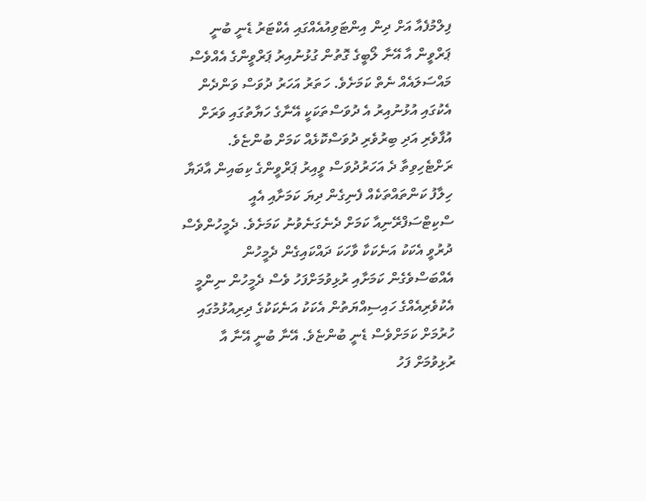ފިލްމުފެއާ އަށް ދިން އިންޓަވިއުއެއްގައި އެކްޓަރު ޑެނީ ބުނީ ޕަރްވީން އާ އޭނާ ލޯބީގެ ގޮތުން ގުޅުނުއިރު ޕަރްވީންގެ އެއްވެސް މައްސަލައެއް ނެތް ކަމަށެވެ. ހަތަރު އަހަރު ދުވަސް ވަންދެން އެކުގައި އުޅުނުއިރު އެ ދުވަސްތަކަކީ އޭނާގެ ހަޔާތުގައި ވަރަށް އުފާވެރި އަދި ބިރުވެރި ދުވަސްކޮޅެއް ކަމަށް ބުންޏެވެ. ރަށްޓެހިވިތާ ދެ އަހަރުދުވަސް ވީއިރު ޕަރްވީންގެ ކިބައިން އާދަޔާ ހިލާފު ކަންތައްތަކެއް ފެނިގެން ދިޔަ ކަމަށާއި އެއީ ސްކިޓްސަފްރޭނިއާ ކަމަށް ދެނެގަނެވުނު ކަމަށެވެ. ދެމީހުންވެސް ދުރުވީ އެކަކު އަނެކަކާ ވާހަކަ ދައްކައިގެން ދެމީހުން އެއްބަސްވެގެން ކަމަށާއި ރުޅިވުމަށްފަހު ވެސް ދެމީހުން ނިންމީ އެކުވެރިއެއްގެ ހައިސިއްޔަތުން އެކަކު އަނެކަކުގެ ދިރިއުޅުމުގައި ހުރުމަށް ކަމަށްވެސް ޑެނީ ބުންޏެވެ. އޭނާ ބުނީ އޭނާ އާ ރުޅިވުމަށް ފަހު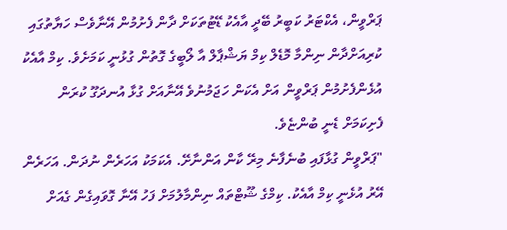ޕަރްވީން، އެކްޓަރު ކަބީރު ބޭދީ އާއެކު ޑޭޓުތަކަށް ދާން ފެށުމުން އޭނާވެސް ހަޔާތުގައި ކުރިއަށްދާން ނިންމާ މޮޑެލް ކިމް ޔަޝްޕާލް އާ ލޯބީގެ ގޮތުން ގުޅުނީ ކަމަށެވެ. ކިމް އާއެކު އުޅެންފެށުމުން ޕަރްވީން އަށް އެކަން ހަޖަމުނުވެ އޭނާއަށް ގުޅާ އުނދަގޫ ކުރަން ފެށިކަމަށް ޑެނީ ބުންޏެވެ.
"ޕަރްވީން ގުޅާފައި ބުނެފާނެ މިރޭ ކާން އަންނާށޭ. އެކަމަކު އަހަރެން ނުދަން. އަހަރެން އޭރު އުޅެނީ ކިމް އާއެކު. ކިމްގެ ޝޫޓްތައް ނިންމާލުމަށް ފަހު އޭނާ ގޮވައިގެން ގެއަށް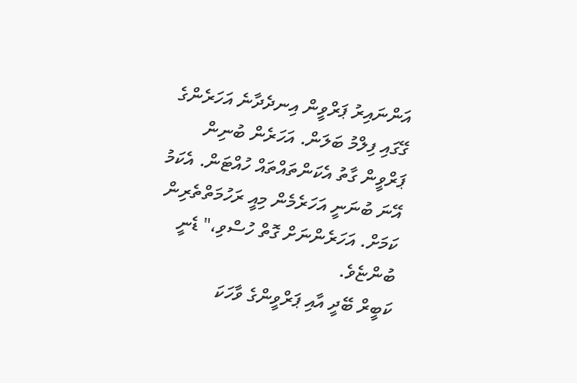އަންނައިރު ޕަރްވީން އިނދެދާނެ އަހަރެންގެ ގޭގައި ފިލްމު ބަލަން. އަހަރެން ބުނިން ޕަރްވީން ގާތު އެކަންތައްތައް ހުއްޓަން. އެކަމު އޭނަ ބުނަނީ އަހަރެމެން މިއީ ރަހުމަތްތެރިން ކަމަށް. އަހަރެންނަށް ގޮތް ހުސްވި،" ޑެނީ ބުންޏެވެ.
ކަބީރް ބޭދީ އާއި ޕަރްވީންގެ ވާހަކަ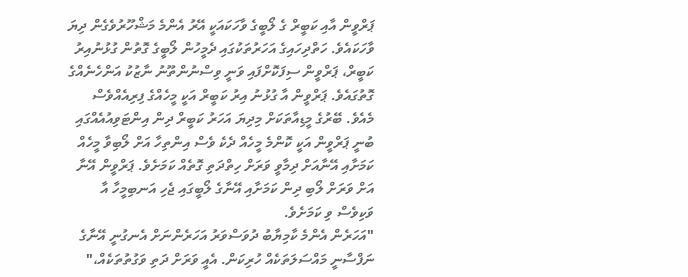ޕަރްވީން އާއި ކަބީރް ގެ ލޯބީގެ ވާހަކައަކީ އޭރު އެންމެ މަޝްހޫރުވެގެން ދިޔަ ވާހަކައެވެ. ހަތްދިހައިގެ އަހަރުތަކުގައި ދެމީހުން ލޯބީގެ ގޮތުން ގުޅުނުއިރު ކަބީރް، ޕަރްވީން ސިފަކޮށްފައި ވަނީ ވިސްނުންތޫނު ނާޒުކު އަންހެނެއްގެ ގޮތުގައެވެ. ޕަރްވީން އާ ގުޅުނު އިރު ކަބީރް އަކީ މީހެއްގެ ފިރިއެއްވެސް މެއެވެ. ބޭރުގެ މީޑިއާތަކަށް މިދިޔަ އަހަރު ކަބީރް ދިން އިންޓަވިއުއެއްގައި ބުނީ ޕަރްވީން އަކީ ކޮންމެ މީހެއް ދެކެ ވެސް އިންތިހާ އަށް ލޯބިވާ މީހެއް ކަމަށާއި އޭނާއަށް ދިމާވީ ވަރަށް ހިތްދަތި ގޮތެއް ކަމަށެވެ. ޕަރްވީން އޭނާ އަށް ވަރަށް ލޯބި ދިން ކަމަށާއި އޭނާގެ ލޯބީގައި ޖެހި އަނބިމީހާ އާ ވަކިވެސް ވި ކަމަށެވެ.
"އަހަރެން އެންމެ ކާމިޔާބު ދުވަސްވަރު އަހަރެންނަށް އެނގުނީ އޭނާގެ ނަފްސާނީ މައްސަލަތަކެއް ހުރިކަން. އެއީ ވަރަށް ދަތި ވަގުތުތަކެއް،"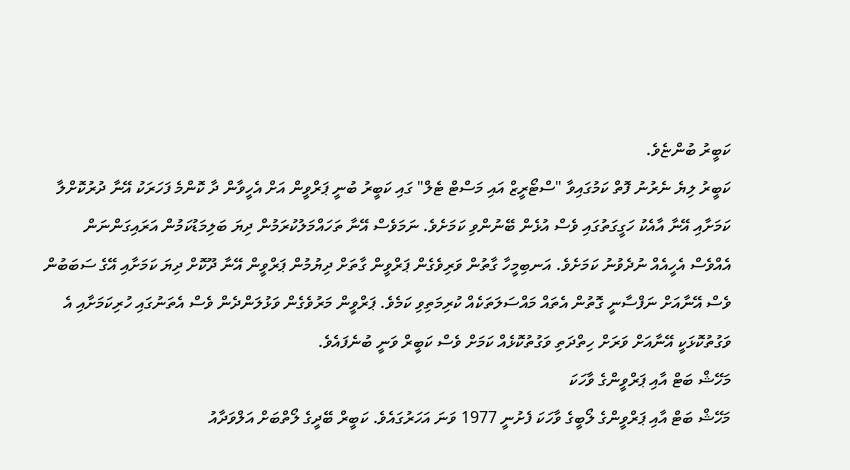ކަބީރު ބުންޏެވެ.
ކަބީރު ލިޔެ ނެރުނު ފޮތް ކަމުގައިވާ "ސްޓޯރީޒް އައި މަސްޓް ޓެލް" ގައި ކަބީރު ބުނީ ޕަރްވީން އަށް އެހީވާން ދާ ކޮންމެ ފަހަރަކު އޭނާ ދުރުކޮށްލާ ކަމަށާއި އޭނާ އާއެކު ހަގީގަތުގައި ވެސް އުޅެން ބޭނުންވި ކަމަށެވެ. ނަމަވެސް އޭނާ ތަހައްމަލުކުރަމުން ދިޔަ ބަލިމަޑުކަމުން އަރައިގަންނަން އެއްވެސް އެހީއެއް ނުދެވުނު ކަމަށެވެ. އަނބިމީހާ ގާތުން ވަރިވެގެން ޕަރްވީން ގާތަށް ދިޔުމުން ޕަރްވީން އޭނާ ދޫކޮށް ދިޔަ ކަމަށާއި އޭގެ ސަބަބުން ވެސް އޭނާއަށް ނަފްސާނީ ގޮތުން އެތައް މައްސަލަތަކެއް ކުރިމަތިވި ކަމެވެ. ޕަރްވީން މަރުވެގެން ވަޅުލަންދެން ވެސް އެތަނުގައި ހުރިކަމަށާއި އެ ވަގުތުކޮޅަކީ އޭނާއަށް ވަރަށް ހިތްދަތި ވަގުތުކޮޅެއް ކަމަށް ވެސް ކަބީރް ވަނީ ބުނެފައެވެ.
މަހޭޝް ބަޓް އާއި ޕަރްވީންގެ ވާހަކަ
މަހޭޝް ބަޓް އާއި ޕަރްވީންގެ ލޯބީގެ ވާހަކަ ފެށުނީ 1977 ވަނަ އަހަރުގައެވެ. ކަބީރް ބޭދީގެ ލޯތްބަށް އަލްވަދާއު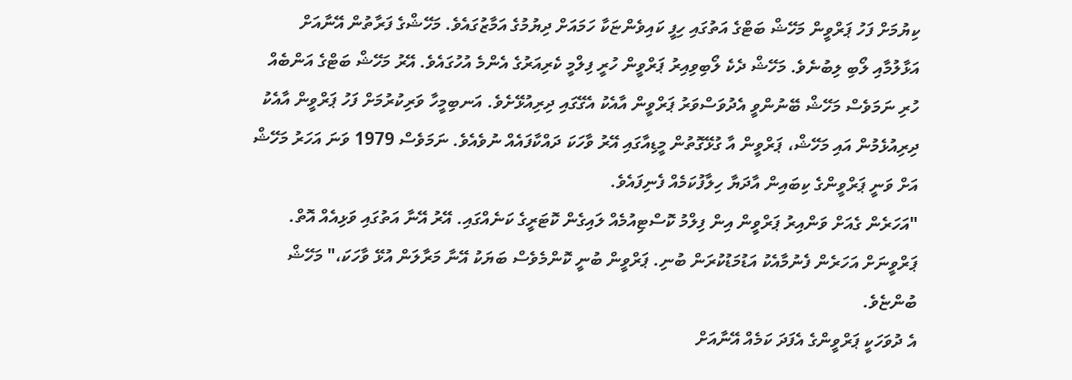ކިޔުމަށް ފަހު ޕަރްވީން މަހޭޝް ބަޓްގެ އަތުގައި ހިފީ ކައިވެންޏަކާ ހަމައަށް ދިޔުމުގެ އަމާޒުގައެވެ. މަހޭޝްގެ ފަރާތުން އޭނާއަށް އަޅާލުމާއި ލޯބި ލިބުނެވެ. މަހޭޝް ދެކެ ލޯބިވިއިރު ޕަރްވީން ހުރީ ފިލްމީ ކެރިއަރުގެ އެންމެ އުހުގައެވެ. އޭރު މަހޭޝް ބަޓްގެ އަންބެއް ހުރި ނަމަވެސް މަހޭޝް ބޭނުންވީ އެދުވަސްވަރު ޕަރްވީން އާއެކު އެގޭގައި ދިރިއުޅޭށެވެ. އަނބިމީހާ ވަރިކުރުމަށް ފަހު ޕަރްވީން އާއެކު ދިރިއުޅެމުން އައި މަހޭޝް، ޕަރްވީން އާ ގުޅޭގޮތުން މީޑިއާގައި އޭރު ވާހަކަ ދައްކާފައެއް ނުވެއެވެ. ނަމަވެސް 1979 ވަނަ އަހަރު މަހޭޝް އަށް ވަނީ ޕަރްވީންގެ ކިބައިން އާދަޔާ ހިލާފުކަމެއް ފެނިފައެވެ.
"އަހަރެން ގެއަށް ވަންއިރު ޕަރްވީން އިން ފިލްމު ކޮސްޓިއުމެއް ލައިގެން ކޮޓަރީގެ ކަނެއްގައި. އޭރު އޭނާ އަތުގައި ވަޅިއެއް އޮތް. ޕަރްވީނަށް އަހަރެން ފެނުމާއެކު އަޑުމަޑުކުރަން ބުނި. ޕަރްވީން ބުނީ ކޮންމެވެސް ބަޔަކު އޭނާ މަރާލަން އުޅޭ ވާހަކަ،" މަހޭޝް ބުންޏެވެ.
އެ ދުވަހަކީ ޕަރްވީންގެ އެފަދަ ކަމެއް އޭނާއަށް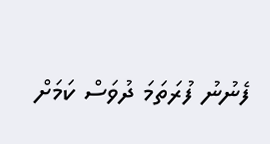ފެނުނު ފުރަތަމަ ދުވަސް ކަމަށް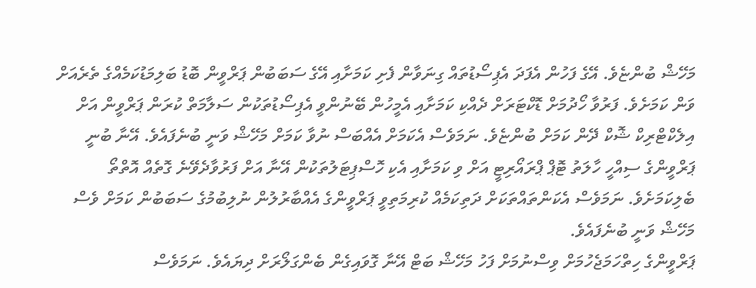މަހޭޝް ބުންޏެވެ. އޭގެ ފަހުން އެފަދަ އެޕިސޯޑުތައް ގިނަވާން ފެށި ކަމަށާއި އޭގެ ސަބަބުން ޕަރްވީން ބޮޑު ބަލިމަޑުކަމެއްގެ ތެރެއަށް ވަން ކަމަށެވެ. ފަރުވާ ހޯދުމަށް ޑޮކްޓަރަށް ދެއްކި ކަމަށާއި އެމީހުން ބޭނުންވީ އެޕިސޯޑުތަކުން ސަލާމަތް ކުރަން ޕަރްވީން އަށް އިލެކްޓްރިކް ޝޮކް ދޭން ކަމަށް ބުންޏެވެ. ނަމަވެސް އެކަމަށް އެއްބަސް ނުވާ ކަމަށް މަހޭޝް ވަނީ ބުނެފައެވެ. އޭނާ ބުނީ ޕަރްވީންގެ ސިއްހީ ހާލަތު ޓޮޕް ޕްރައޯރިޓީ އަށް ވި ކަމަށާއި އެކި ހޮސްޕިޓަލުތަކުން އޭނާ އަށް ފަރުވާދެވޭނެ ގޮތެއް އޮތްތޯ ބެލިކަމަށެވެ. ނަމަވެސް އެކަންތައްތަކަށް ދަތިކަމެއް ކުރިމަތިވީ ޕަރްވީންގެ އެއްބާރުލުން ނުލިބުމުގެ ސަބަބުން ކަމަށް ވެސް މަހޭޝް ވަނީ ބުނެފައެވެ.
ޕަރްވީންގެ ހިތްހަމަޖެހުމަށް ވިސްނުމަށް ފަހު މަހޭޝް ބަޓް އޭނާ ގޮވައިގެން ބެންގަލޯރަށް ދިޔައެވެ. ނަމަވެސް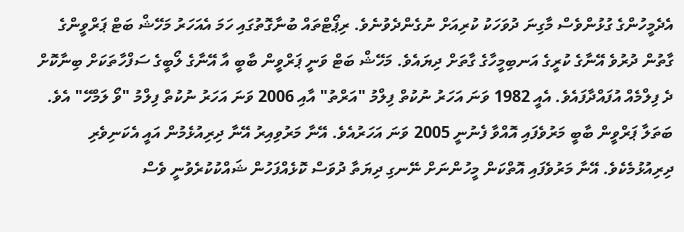އެދެމީހުންގެ ގުޅުންވެސް މާގިނަ ދުވަހަކު ކުރިއަށް ނުގެންދެވުނެވެ. ރިޕޯޓްތައް ބުނާގޮތުގައި ހަމަ އެއަހަރު މަހޭޝް ބަޓް ޕަރްވީންގެ ގާތުން ދުރުވެ އޭނާގެ ކުރީގެ އަނބިމީހާގެ ގާތަށް ދިޔައެވެ. މަހޭޝް ބަޓް ވަނީ ޕަރްވީން ބާބީ އާ އޭނާގެ ލޯބީގެ ސަފްހާތަކަށް ބިނާކޮށް ދެ ފިލްމެއް އުފައްދާފައެވެ. އެއީ 1982 ވަނަ އަހަރު ނުކުތް ފިލްމު "އަރްތު" އާއި 2006 ވަނަ އަހަރު ނުކުތް ފިލްމު "ވޯ ލަމްހޭ" އެވެ.
ބަތަލާ ޕަރްވީން ބާބީ މަރުވެފައި އޮއްވާ ފެނުނީ 2005 ވަނަ އަހަރުއެވެ. އޭނާ މަރުވިއިރު އޭނާ ދިރިއުޅެމުން އައީ އެކަނިވެރި ދިރިއުޅުމެކެވެ. އޭނާ މަރުވެފައި އޮތްކަން މީހުންނަށް ނޭނގި ދިޔަތާ ދުވަސް ކޮޅެއްފަހުން ޝައްކުކުރެވުނީ ވެސް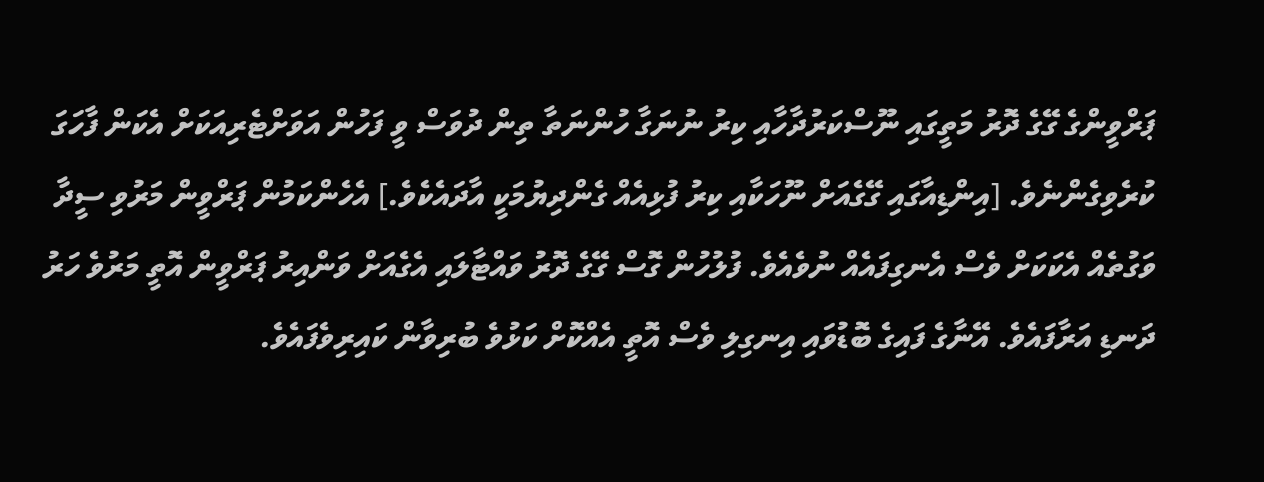ޕަރްވީންގެ ގޭގެ ދޮރު މަތީގައި ނޫސްކަރުދާހާއި ކިރު ނުނަގާ ހުންނަތާ ތިން ދުވަސް ވީ ފަހުން އަވަށްޓެރިއަކަށް އެކަން ފާހަގަ ކުރެވިގެންނެވެ. [އިންޑިއާގައި ގޭގެއަށް ނޫހަކާއި ކިރު ފުޅިއެއް ގެންދިޔުމަކީ އާދައެކެވެ.] އެހެންކަމުން ޕަރްވީން މަރުވި ސީދާ ވަގުތެއް އެކަކަށް ވެސް އެނގިފައެއް ނުވެއެވެ. ފުލުހުން ގޮސް ގޭގެ ދޮރު ވައްޓާލައި އެގެއަށް ވަންއިރު ޕަރްވީން އޮތީ މަރުވެ ހަރު ދަނޑި އަރާފައެވެ. އޭނާގެ ފައިގެ ބޮޑުވައި އިނގިލި ވެސް އޮތީ އެއްކޮށް ކަޅުވެ ބުރިވާން ކައިރިވެފައެވެ.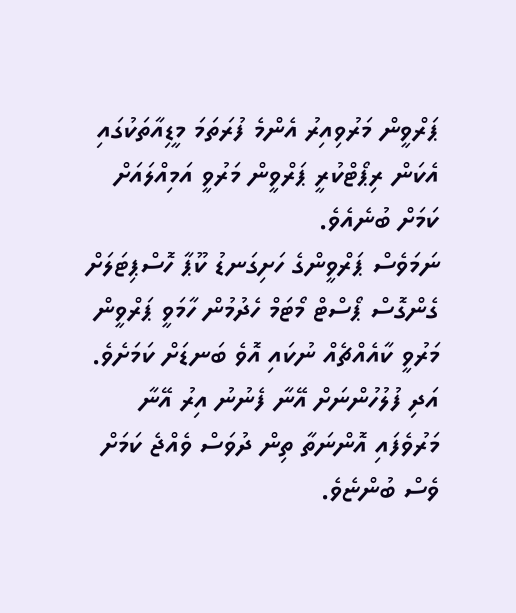ޕަރްވީން މަރުވިއިރު އެންމެ ފުރަތަމަ މީޑިއާތަކުގައި އެކަން ރިޕޯޓްކުރީ ޕަރްވީން މަރުވީ އަމިއްލައަށް ކަމަށް ބުނެއެވެ.
ނަމަވެސް ޕަރްވީންގެ ހަށިގަނޑު ކޫޕާ ހޮސްޕިޓަލަށް ގެންގޮސް ޕޯސްޓް މޯޓަމް ހެދުމުން ހާމަވީ ޕަރްވީން މަރުވީ ކާއެއްޗެއް ނުކައި އޮވެ ބަނޑަށް ކަމަށެވެ. އަދި ފުލުހުންނަށް އޭނާ ފެނުނު އިރު އޭނާ މަރުވެފައި އޮންނަތާ ތިން ދުވަސް ވެއްޖެ ކަމަށް ވެސް ބުންޏެވެ.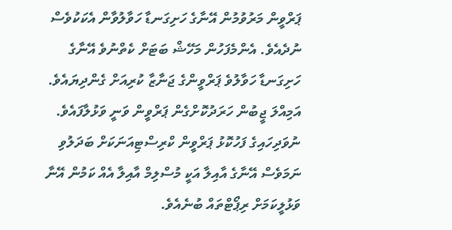ޕަރްވީން މަރުވުމުން އޭނާގެ ހަށިގަނޑާ ހަވާލުވާން އެކަކުވެސް ނުދެއެވެ. އެންމެފަހުން މަހޭޝް ބަޓަށް ކެތްނުވެ އޭނާގެ ހަށިގަނޑާ ހަވާލުވެ ޕަރްވީންގެ ޖަނާޒާ ކުރިއަށް ގެންދިޔައެވެ. އަމިއްލަ ޖީބުން ހަރަދުކޮށްގެން ޕަރްވީން ވަނީ ވަޅުލާފައެވެ. ނުވަދިހައިގެ ފަހުކޮޅު ޕަރްވީން ކްރިސްޓިއަނަކަށް ބަދަލުވި ނަމަވެސް އޭނާގެ އާއިލާ އަކީ މުސްލިމް އާއިލާ އެއް ކަމުން އޭނާ ވަޅުލީކަމަށް ރިޕޯޓްތައް ބުނެއެވެ.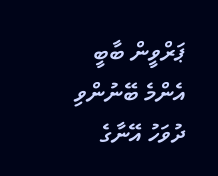ޕަރްވީން ބާބީ އެންމެ ބޭނުންވި ދުވަހު އޭނާގެ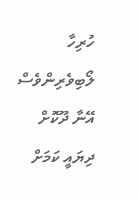ހުރިހާ ލޯބިވެރިންވެސް އޭނާ ދޫކޮށް ދިޔައީ ކަމަށް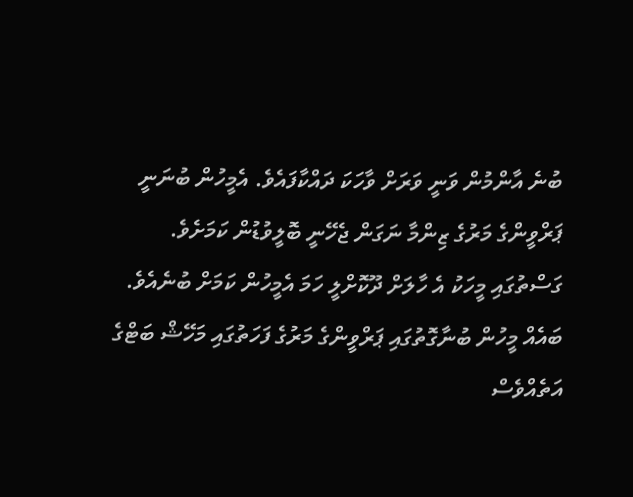ބުނެ އާންމުން ވަނީ ވަރަށް ވާހަކަ ދައްކާފައެވެ. އެމީހުން ބުނަނީ ޕަރްވީންގެ މަރުގެ ޒިންމާ ނަގަން ޖެހޭނީ ބޮލީވުޑުން ކަމަށެވެ. ގަސްތުގައި މީހަކު އެ ހާލަށް ދޫކޮށްލީ ހަމަ އެމީހުން ކަމަށް ބުނެއެވެ. ބައެއް މީހުން ބުނާގޮތުގައި ޕަރްވީންގެ މަރުގެ ފަހަތުގައި މަހޭޝް ބަޓްގެ އަތެއްވެސް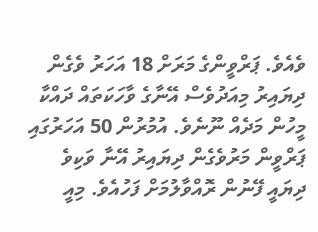ވެއެވެ. ޕަރްވީންގެ މަރަށް 18 އަހަރު ވެގެން ދިޔައިރު މިއަދުވެސް އޭނާގެ ވާހަކަތައް ދައްކާ މީހުން މަދެއް ނޫނެވެ. އުމުރުން 50 އަހަރުގައި ޕަރްވީން މަރުވެގެން ދިޔައިރު އޭނާ ވަކިވެ ދިޔައީ ފޭނުން ރޮއްވާލުމަށް ފަހުއެވެ. މިއީ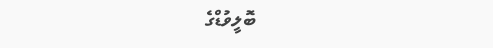ބޮލީވުޑްގެ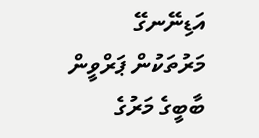އަޑިނޭނގޭ މަރުތަކުން ޕަރްވީން ބާބީގެ މަރުގެ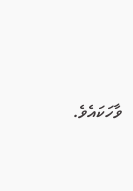ވާހަކައެވެ.